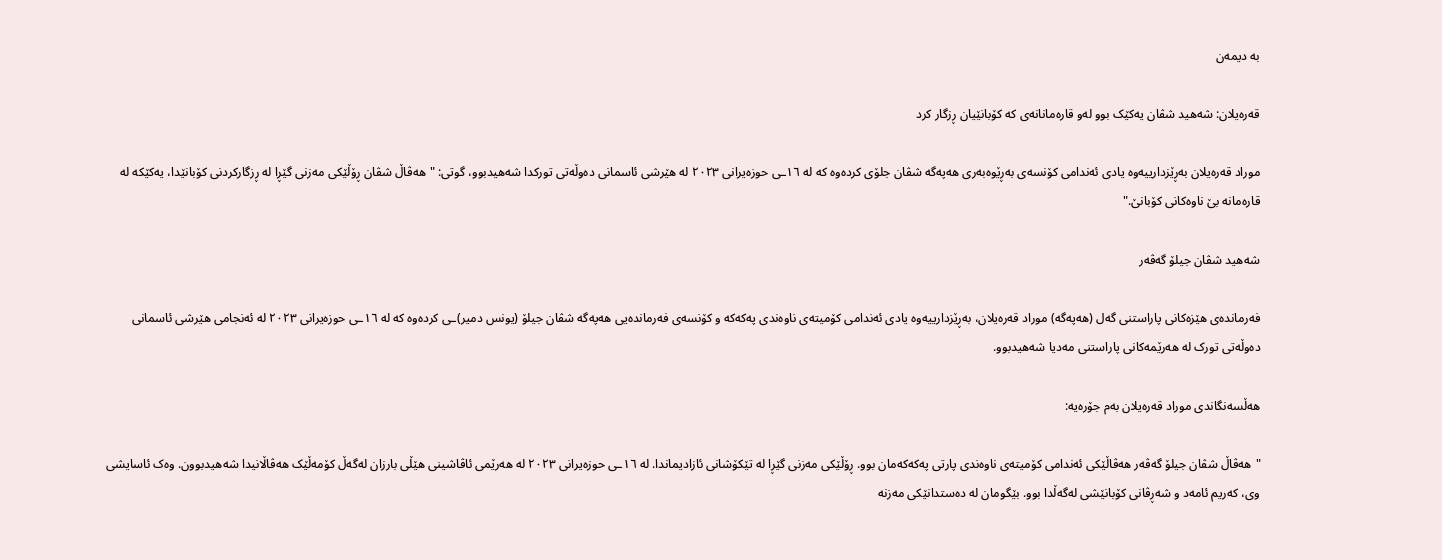بە دیمەن

قەرەیلان: شەهید شڤان یەکێک بوو لەو قارەمانانەی کە کۆبانێیان ڕزگار کرد

موراد قەرەیلان بەڕێزدارییەوە یادی ئەندامی کۆنسەی بەڕێوەبەری هەپەگە شڤان جلۆی کردەوە کە لە ١٦ـی حوزەیرانی ٢٠٢٣ لە هێرشی ئاسمانی دەوڵەتی تورکدا شەهیدبوو، گوتی: "هەڤاڵ شڤان ڕۆڵێکی مەزنی گێڕا لە ڕزگارکردنی کۆبانێدا، یەکێکە لە قارەمانە بێ ناوەکانی کۆبانێ."

شەهید شڤان جیلۆ گەڤەر

فەرماندەی هێزەکانی پاراستنی گەل (هەپەگە) موراد قەرەیلان، بەڕێزدارییەوە یادی ئەندامی کۆمیتەی ناوەندی پەکەکە و کۆنسەی فەرماندەیی هەپەگە شڤان جیلۆ (یونس دمیر)ـی کردەوە کە لە ١٦ـی حوزەیرانی ٢٠٢٣ لە ئەنجامی هێرشی ئاسمانی دەوڵەتی تورک لە هەرێمەکانی پاراستنی مەدیا شەهیدبوو.

هەڵسەنگاندی موراد قەرەیلان بەم جۆرەیە:

"هەڤاڵ شڤان جیلۆ گەڤەر هەڤاڵێکی ئەندامی کۆمیتەی ناوەندی پارتی پەکەکەمان بوو. ڕۆڵێکی مەزنی گێڕا لە تێکۆشانی ئازادیماندا. لە ١٦ـی حوزەیرانی ٢٠٢٣ لە هەرێمی ئاڤاشینی هێڵی بارزان لەگەڵ کۆمەڵێک هەڤاڵانیدا شەهیدبوون. وەک ئاسایشی وی، کەریم ئامەد و شەڕڤانی کۆبانێشی لەگەڵدا بوو. بێگومان لە دەستدانێکی مەزنە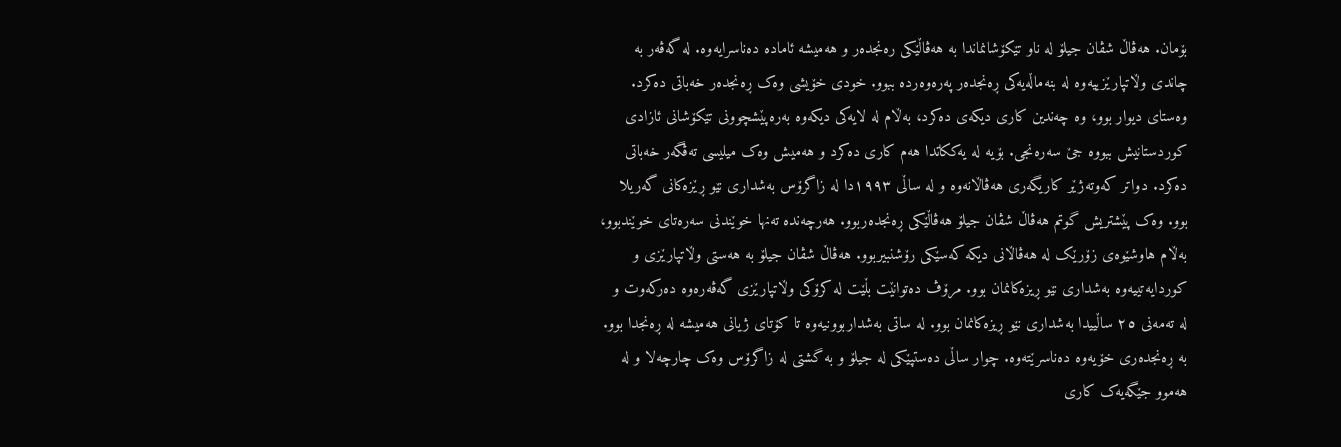بۆمان. هەڤاڵ شڤان جیلۆ لە ناو تێکۆشانماندا بە هەڤاڵێکی رەنجدەر و هەمیشە ئامادە دەناسرایەوە. لە گەڤەر بە چاندی وڵاتپارێزییەوە لە بنەماڵەیەکی ڕەنجدەر پەرەوەردە ببوو. خودی خۆیشی وەک ڕەنجدەر خەباتی دەکرد. وەستای دیوار بوو، وە چەندین کاری دیکەی دەکرد، بەڵام لە لایەکی دیکەوە بەرەپێشچوونی تێکۆشانی ئازادی کوردستانیش ببووە جێ سەرەنجی. بۆیە لە یەککاتدا هەم کاری دەکرد و هەمیش وەک میلیسی تەڤگەر خەباتی دەکرد. دواتر کەوتەژێر کاریگەری هەڤاڵانەوە و لە ساڵی ١٩٩٣دا لە زاگرۆس بەشداری نێو ڕێزەکانی گەریلا بوو. وەک پێشتریش گوتم هەڤاڵ شڤان جیلۆ هەڤاڵێکی ڕەنجدەربوو. هەرچەندە تەنها خوێندنی سەرەتای خوێندبوو، بەڵام هاوشێوەی زۆرێک لە هەڤاڵانی دیکە کەسێکی رۆشنبیربوو. هەڤاڵ شڤان جیلۆ بە هەستی وڵاتپارێزی و کوردایەتییەوە بەشداری نێو ڕیزەکانمان بوو. مرۆڤ دەتوانێت بڵێت لە کرۆکی وڵاتپارێزی گەڤەرەوە دەرکەوت و لە تەمەنی ٢٥ ساڵییدا بەشداری نێو ڕیزەکانمان بوو. لە ساتی بەشداربوونیەوە تا کۆتای ژیانی هەمیشە لە ڕەنجدا بوو. بە ڕەنجدەری خۆیەوە دەناسرێتەوە. چوار ساڵی دەستپێکی لە جیلۆ و بە گشتی لە زاگرۆس وەک چارچەلا و لە هەموو جێگەیەک کاری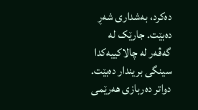دەکرد، بەشداری شەڕ دەبێت. جارێک لە گەڤەر لە چالاکییەکدا سینگی بریندار دەبێت. دواتر دەربازی هەرێمی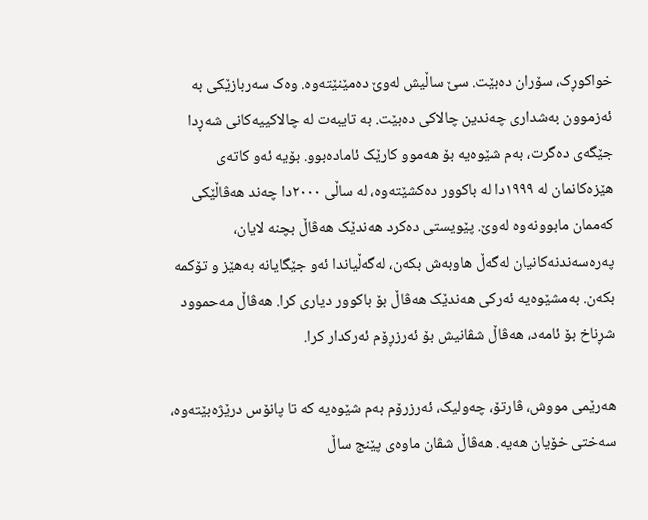خواکوڕک، سۆران دەبێت. سێ ساڵیش لەوێ دەمێنێتەوە. وەک سەربازێکی بە ئەزموون بەشداری چەندین چالاکی دەبێت. بە تایبەت لە چالاکییەکانی شەڕدا جێگەی دەگرت، بەم شێوەیە بۆ هەموو کارێک ئامادەبوو. بۆیە ئەو کاتەی هێزەکانمان لە ١٩٩٩دا لە باکوور دەکشێتەوە، لە ساڵی ٢٠٠٠دا چەند هەڤاڵێکی کەممان مابوونەوە لەوێ. پێویستی دەکرد هەندێک هەڤاڵ بچنە لایان، پەرەسەندنەکانیان لەگەڵ هاوبەش بکەن، لەگەڵیاندا ئەو جێگایانە بەهێز و تۆکمە بکەن. بەمشێوەیە ئەرکی هەندێک هەڤاڵ بۆ باکوور دیاری کرا. هەڤاڵ مەحموود شڕناخ بۆ ئامەد، هەڤاڵ شڤانیش بۆ ئەرزڕۆم ئەرکدار کرا.

هەرێمی مووش، ڤارتۆ، چەولیک، ئەرزرۆم بەم شێوەیە کە تا پانۆس درێژەبێتەوە، سەختی خۆیان هەیە. هەڤاڵ شڤان ماوەی پێنج ساڵ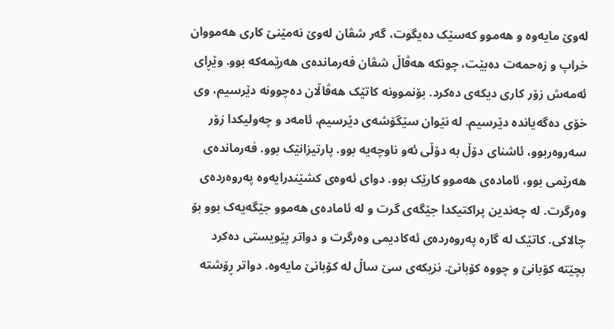لەوێ مایەوە و هەموو کەسێک دەیگوت، گەر شڤان لەوێ نەمێنێ کاری هەمووان خراپ و زەحمەت دەبێت، چونکە هەڤاڵ شڤان فەرماندەی هەرێمەکە بوو. وێڕای ئەمەش زۆر کاری دیکەی دەکرد. بۆنموونە کاتێک هەڤاڵان دەچوونە دێرسیم، وی خۆی دەگەیاندە دێرسیم. لە نێوان سێگۆشەی دێرسیم، ئامەد و چەولیکدا زۆر سەروەربوو، ئاشنای دۆڵ بە دۆڵی ئەو ناوچەیە بوو. پارتیزانێک بوو. فەرماندەی هەرێمی بوو، ئامادەی هەموو کارێک بوو. دوای ئەوەی کشێندرایەوە پەروەردەی وەرگرت. لە چەندین پراکتیکدا جێگەی گرت و لە ئامادەی هەموو جێگەیەک بوو بۆ چالاکی. کاتێک لە گارە پەروەردەی ئەکادیمی وەرگرت و دواتر پێویستی دەکرد بچێتە کۆبانێ و چووە کۆبانێ. نزیکەی سێ ساڵ لە کۆبانێ مایەوە. دواتر ڕۆشتە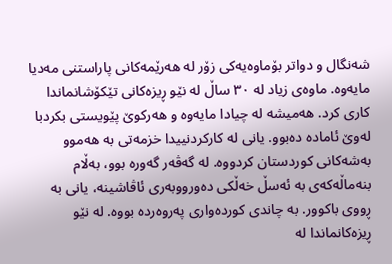شەنگال و دواتر بۆماوەیەکی زۆر لە هەرێمەکانی پاراستنی مەدیا مایەوە. ماوەی زیاد لە ٣٠ ساڵ لە نێو ڕیزەکانی تێکۆشانماندا کاری کرد. هەمیشە لە چیادا مایەوە و هەرکوێ پێویستی بکردبا لەوێ ئامادە دەبوو. یانی لە کارکردنییدا خزمەتی بە هەموو بەشەکانی کوردستان کردووە. لە گەڤەر گەورە بوو، بەڵام بنەماڵەکەی بە ئەسڵ خەڵکی دەورووبەری ئاڤاشینە، یانی بە ڕووی باکوور. بە چاندی کوردەواری پەروەردە بووە. لە نێو ڕیزەکانماندا لە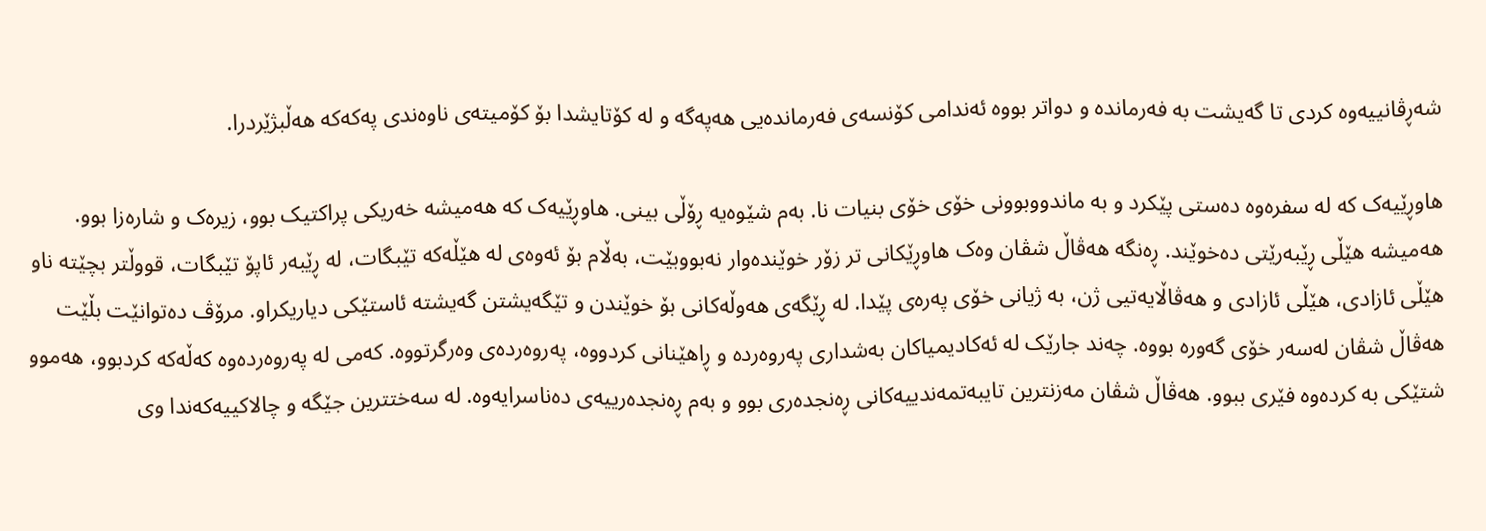شەڕڤانییەوە کردی تا گەیشت بە فەرماندە و دواتر بووە ئەندامی کۆنسەی فەرماندەیی هەپەگە و لە کۆتایشدا بۆ کۆمیتەی ناوەندی پەکەکە هەڵبژێردرا.

هاوڕێیەک کە لە سفرەوە دەستی پێکرد و بە ماندووبوونی خۆی خۆی بنیات نا. بەم شێوەیە ڕۆڵی بینی. هاوڕێیەک کە هەمیشە خەریکی پراکتیک بوو، زیرەک و شارەزا بوو. هەمیشە هێڵی ڕێبەرێتی دەخوێند. ڕەنگە هەڤاڵ شڤان وەک هاوڕێکانی تر زۆر خوێندەوار نەبووبێت، بەڵام بۆ ئەوەی لە هێڵەکە تێبگات، لە ڕێبەر ئاپۆ تێبگات، قووڵتر بچێتە ناو هێڵی ئازادی، هێڵی ئازادی و هەڤاڵایەتیی ژن، بە ژیانی خۆی پەرەی پێدا. لە ڕێگەی هەوڵەکانی بۆ خوێندن و تێگەیشتن گەیشتە ئاستێکی دیاریکراو. مرۆڤ دەتوانێت بڵێت هەڤاڵ شڤان لەسەر خۆی گەورە بووە. چەند جارێک لە ئەکادیمیاکان بەشداری پەروەردە و ڕاهێنانی کردووە، پەروەردەی وەرگرتووە. کەمی لە پەروەردەوە کەڵەکە کردبوو، هەموو شتێکی بە کردەوە فێری ببوو. هەڤاڵ شڤان مەزنترین تایبەتمەندییەکانی ڕەنجدەری بوو و بەم ڕەنجدەرییەی دەناسرایەوە. لە سەختترین جێگە و چالاکییەکەندا وی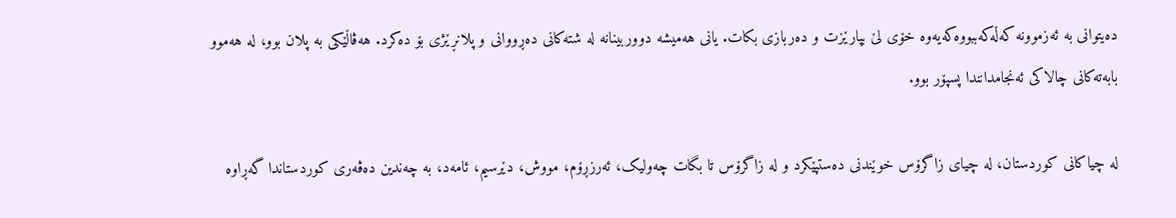دەیتوانی بە ئەزموونە کەڵەکەببووەکەیەوە خۆی لێ بپارێزت و دەربازی بکات. یانی هەمیشە دووربینانە لە شتەکانی دەڕووانی و پلانڕێژی بۆ دەکرد. هەڤاڵێکی بە پلان بوو، لە هەموو بابەتەکانی چالاکی ئەنجامدانندا پسپۆر بوو.

لە چیاکانی کوردستان، لە چیای زاگرۆس خوێندنی دەستپێکرد و لە زاگرۆس تا بگات چەولیک، ئەرزڕۆم، مووش، دێرسیم، ئامەد، بە چەندین دەڤەری کوردستاندا گەڕاوە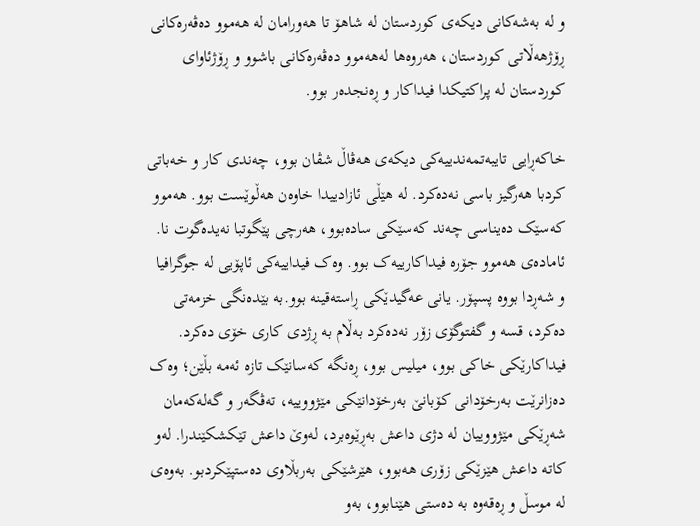و لە بەشەکانی دیکەی کوردستان لە شاهۆ تا هەورامان لە هەموو دەڤەرەکانی ڕۆژهەڵاتی کوردستان، هەروەها لەهەموو دەڤەرەکانی باشوو و ڕۆژئاوای کوردستان لە پراکتیکدا فیداکار و ڕەنجدەر بوو.

خاکەڕایی تایبەتمەندییەکی دیکەی هەڤاڵ شڤان بوو، چەندی کار و خەباتی کردبا هەرگیز باسی نەدەکرد. لە هێڵی ئازادییدا خاوەن هەڵوێست بوو. هەموو کەسێک دەیناسی چەند کەسێکی سادەبوو، هەرچی پێگوتبا نەیدەگوت نا. ئامادەی هەموو جۆرە فیداکارییەک بوو. وەک فیداییەکی ئاپۆیی لە جوگرافیا و شەڕدا بووە پسپۆر. یانی عەگیدێکی ڕاستەقینە بوو.بە بێدەنگی خزمەتی دەکرد، قسە و گفتوگۆی زۆر نەدەکرد بەڵام بە ڕژدی کاری خۆی دەکرد. فیداکارێکی خاکی بوو، میلیس بوو، ڕەنگە کەسانێک تازە ئەمە بڵێن؛ وەک دەزانرێت بەرخۆدانی کۆبانێ بەرخۆدانێکی مێژووییە، تەڤگەر و گەلەکەمان شەڕێکی مێژووییان لە دژی داعش بەڕێوەبرد، لەوێ داعش تێکشکێندرا. لەو کاتە داعش هێزێکی زۆری هەبوو، هێرشێکی بەربڵاوی دەستپێکردبو. بەوەی لە موسڵ و ڕەقەوە بە دەستی هێنابوو، بەو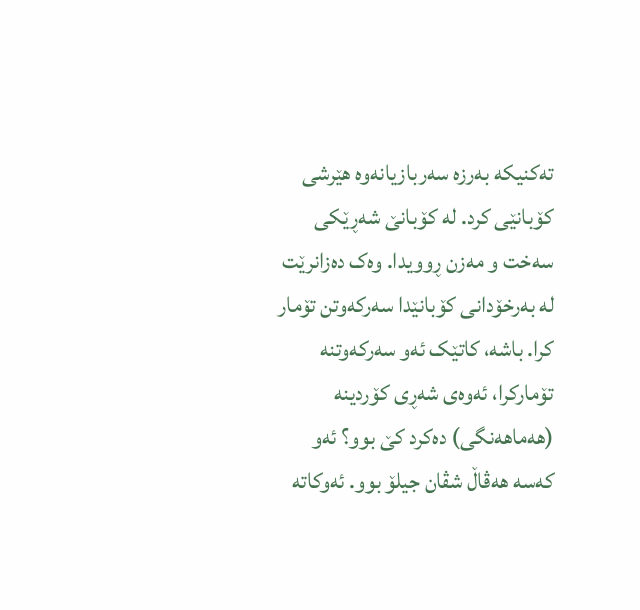تەکنیکە بەرزە سەربازیانەوە هێرشی کۆبانێی کرد. لە کۆبانێ شەڕێکی سەخت و مەزن ڕوویدا. وەک دەزانرێت لە بەرخۆدانی کۆبانێدا سەرکەوتن تۆمار کرا. باشە، کاتێک ئەو سەرکەوتنە تۆمارکرا، ئەوەی شەڕی کۆردینە (هەماهەنگی) دەکرد کێ بوو؟ ئەو کەسە هەڤاڵ شڤان جیلۆ بوو. ئەوکاتە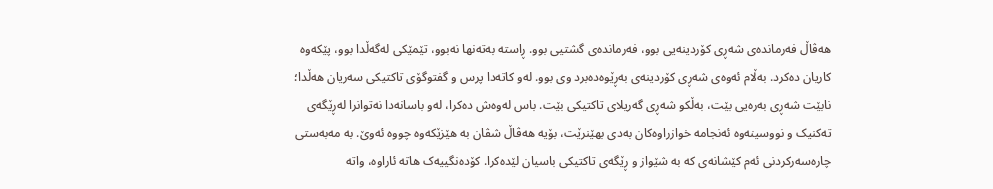هەڤاڵ فەرماندەی شەڕی کۆردینەیی بوو، فەرماندەی گشتیی بوو. ڕاستە بەتەنها نەبوو، تێمێکی لەگەڵدا بوو، پێکەوە کاریان دەکرد. بەڵام ئەوەی شەڕی کۆردینەی بەڕێوەدەبرد وی بوو. لەو کاتەدا پرس و گفتوگۆی تاکتیکی سەریان هەڵدا؛ نابێت شەڕی بەرەیی بێت، بەڵکو شەڕی گەریلای تاکتیکی بێت. باس لەوەش دەکرا، لەو باسانەدا نەتوانرا لەڕێگەی تەکنیک و نووسینەوە ئەنجامە خوازراوەکان بەدی بهێنرێت، بۆیە هەڤاڵ شڤان بە هێزێکەوە چووە ئەوێ. بە مەبەستی چارەسەرکردنی ئەم کێشانەی کە بە شێواز و ڕێگەی تاکتیکی باسیان لێدەکرا. کۆدەنگییەک هاتە ئاراوە، واتە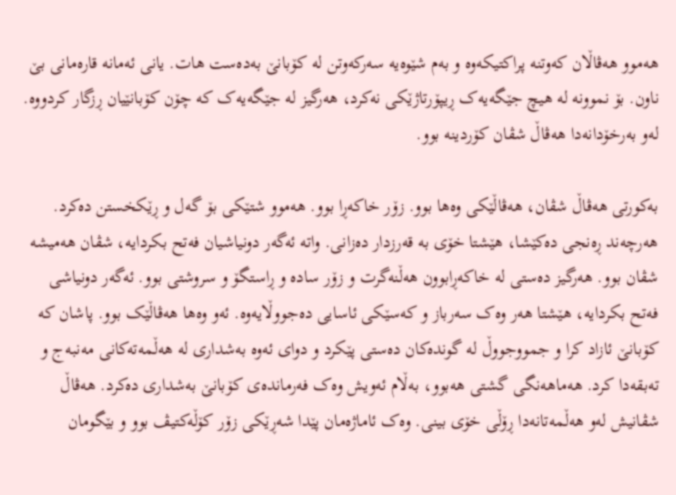هەموو هەڤاڵان کەوتنە پراکتیکەوە و بەم شێوەیە سەرکەوتن لە کۆبانێ بەدەست هات. یانی ئەمانە قارەمانی بێ ناون. بۆ نموونە لە هیچ جێگەیەک ڕیپۆرتاژێکی نەکرد، هەرگیز لە جێگەیەک کە چۆن کۆبانێیان ڕزگار کردووە. لەو بەرخۆدانەدا هەڤاڵ شڤان کۆردینە بوو.

بەکورتی هەڤاڵ شڤان، هەڤاڵێکی وەها بوو. زۆر خاکەڕا بوو. هەموو شتێکی بۆ گەل و ڕێکخستن دەکرد. هەرچەند ڕەنجی دەکێشا، هێشتا خۆی بە قەرزدار دەزانی. واتە ئەگەر دونیاشیان فەتح بکردایە، شڤان هەمیشە شڤان بوو. هەرگیز دەستی لە خاکەڕابوون هەڵنەگرت و زۆر سادە و ڕاستگۆ و سروشتی بوو. ئەگەر دونیاشی فەتح بکردایە، هێشتا هەر وەک سەرباز و کەسێکی ئاسایی دەجووڵایەوە. ئەو وەها هەڤاڵێک بوو. پاشان کە کۆبانێ ئازاد کرا و جمووجووڵ لە گوندەکان دەستی پێکرد و دوای ئەوە بەشداری لە هەڵمەتەکانی مەنبەج و تەبقەدا کرد. هەماهەنگی گشتی هەبوو، بەڵام ئەویش وەک فەرماندەی کۆبانێ بەشداری دەکرد. هەڤاڵ شڤانیش لەو هەڵمەتانەدا ڕۆڵی خۆی بینی. وەک ئاماژەمان پێدا شەڕێکی زۆر کۆڵەکتیڤ بوو و بێگومان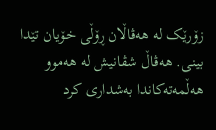زۆرێک لە هەڤاڵان ڕۆڵی خۆیان تێدا بینی. هەڤاڵ شڤانیش لە هەموو هەڵمەتەکاندا بەشداری کرد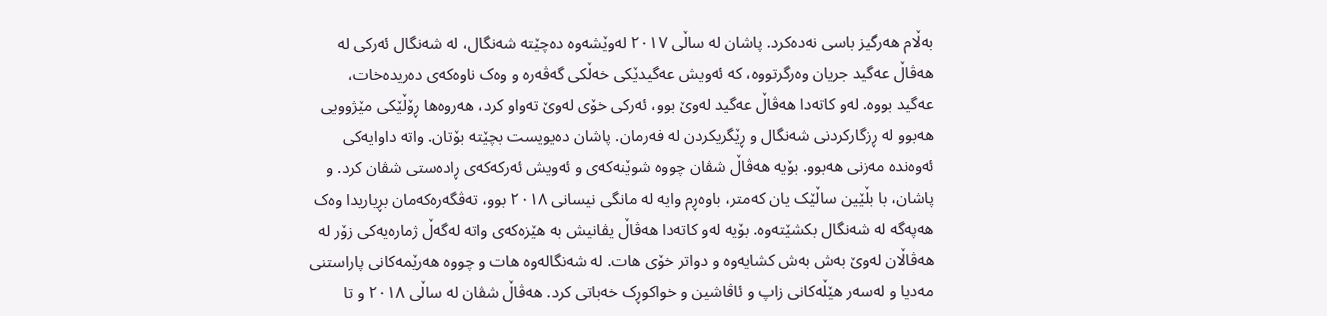بەڵام هەرگیز باسی نەدەکرد. پاشان لە ساڵی ٢٠١٧ لەوێشەوە دەچێتە شەنگال، لە شەنگال ئەرکی لە هەڤاڵ عەگید جریان وەرگرتووە، کە ئەویش عەگیدێکی خەڵکی گەڤەرە و وەک ناوەکەی دەریدەخات، عەگید بووە. لەو کاتەدا هەڤاڵ عەگید لەوێ بوو، ئەرکی خۆی لەوێ تەواو کرد، هەروەها ڕۆڵێکی مێژوویی هەبوو لە ڕزگارکردنی شەنگال و ڕێگریکردن لە فەرمان. پاشان دەیویست بچێتە بۆتان. واتە داوایەکی ئەوەندە مەزنی هەبوو. بۆیە هەڤاڵ شڤان چووە شوێنەکەی و ئەویش ئەرکەکەی ڕادەستی شڤان کرد. و پاشان، با بڵێین ساڵێک یان کەمتر، باوەڕم وایە لە مانگی نیسانی ٢٠١٨ بوو، تەڤگەرەکەمان بڕیاریدا وەک هەپەگە لە شەنگال بکشێتەوە. بۆیە لەو کاتەدا هەڤاڵ یڤانیش بە هێزەکەی واتە لەگەڵ ژمارەیەکی زۆر لە هەڤاڵان لەوێ بەش بەش کشایەوە و دواتر خۆی هات. لە شەنگالەوە هات و چووە هەرێمەکانی پاراستنی مەدیا و لەسەر هێڵەکانی زاپ و ئاڤاشین و خواکوڕک خەباتی کرد. هەڤاڵ شڤان لە ساڵی ٢٠١٨ و تا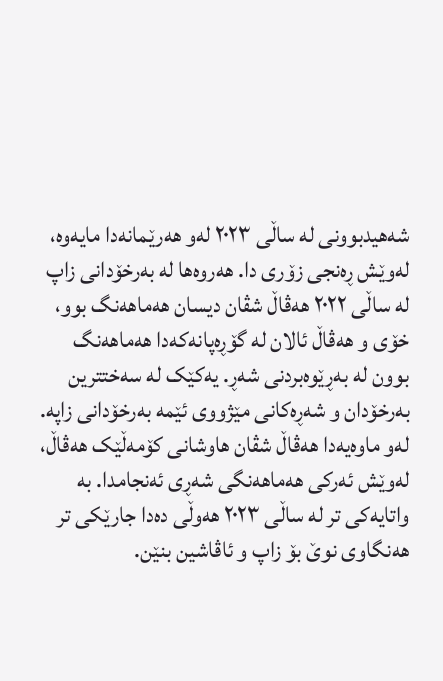شەهیدبوونی لە ساڵی ٢٠٢٣ لەو هەرێمانەدا مایەوە، لەوێش ڕەنجی زۆری دا. هەروەها لە بەرخۆدانی زاپ لە ساڵی ٢٠٢٢ هەڤاڵ شڤان دیسان هەماهەنگ بوو، خۆی و هەڤاڵ ئالان لە گۆڕەپانەکەدا هەماهەنگ بوون لە بەڕێوەبردنی شەڕ. یەکێک لە سەختترین بەرخۆدان و شەڕەکانی مێژووی ئێمە بەرخۆدانی زاپە. لەو ماوەیەدا هەڤاڵ شڤان هاوشانی کۆمەڵێک هەڤاڵ، لەوێش ئەرکی هەماهەنگی شەڕی ئەنجامدا. بە واتایەکی تر لە ساڵی ٢٠٢٣ هەوڵی دەدا جارێکی تر هەنگاوی نوێ بۆ زاپ و ئاڤاشین بنێن.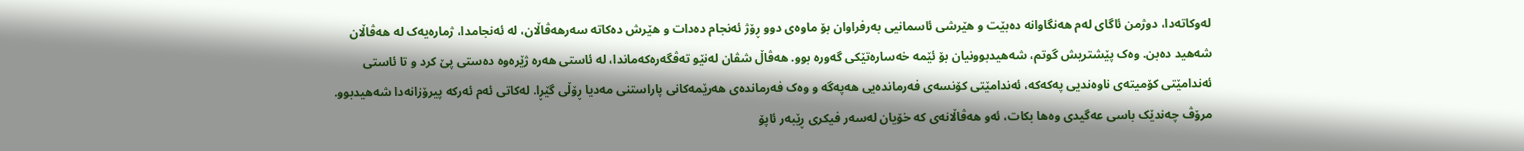لەوکاتەدا، دوژمن ئاگای لەم هەنگاوانە دەبێت و هێرشی ئاسمانیی بەرفراوان بۆ ماوەی دوو ڕۆژ ئەنجام دەدات و هێرش دەکاتە سەرهەڤاڵان، لە ئەنجامدا، ژمارەیەک لە هەڤاڵان شەهید دەبن. وەک پێشتریش گوتم، شەهیدبوونیان بۆ ئێمە خەسارەتێکی گەورە بوو. هەڤاڵ شڤان لەنێو تەڤگەرەکەماندا، لە ئاستی هەرە ژێرەوە دەستی پێ کرد و تا ئاستی ئەندامێتی کۆمیتەی ناوەندیی پەکەکە، ئەندامێتی کۆنسەی فەرماندەیی هەپەگە و وەک فەرماندەی هەرێمەکانی پاراستنی مەدیا ڕۆڵی گێڕا. لەکاتی ئەم ئەرکە پیرۆزانەدا شەهیدبوو. مرۆڤ چەندێک باسی عەگیدی وەها بکات، ئەو هەڤاڵانەی کە خۆیان لەسەر فیکری ڕێبەر ئاپۆ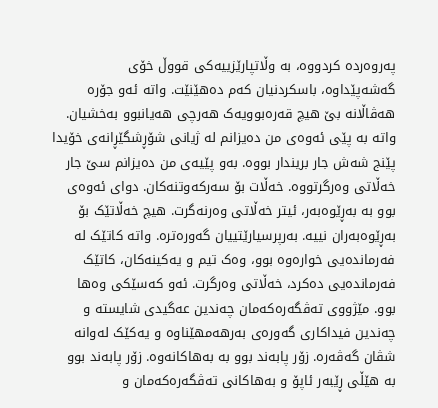پەروەردە کردووە، بە وڵاتپارێزییەکی قووڵ خۆی گەشەپێداوە، باسکردنیان کەم دەهێنێت. واتە ئەو جۆرە هەڤاڵانە بێ هیچ قەرەبوویەک هەرچی هەیانبوو بەخشیان. واتە بە پێی ئەوەی من دەیزانم لە ژیانی شۆڕشگێڕانەی خۆیدا پێنج شەش جار بریندار بووە. بەو پێیەی من دەیزانم سێ جار خەڵاتی وەرگرتووە. خەڵات بۆ سەرکەوتنەکان. دوای ئەوەی بوو بە بەڕێوەبەر، ئیتر خەڵاتی وەرنەگرت. هیچ خەڵاتێک بۆ بەڕێوەبەران نییە. بەرپرسیارێتییان گەورەترە. واتە کاتێک لە فەرماندەیی خوارەوە بوو، وەک تیم و یەکینەکان، کاتێک فەرماندەیی دەکرد، خەڵاتی وەرگرت. ئەو کەسێکی وەها بوو. مێژووی تەڤگەرەکەمان چەندین عەگیدی شایستە و چەندین فیداکاری گەورەی بەرهەمهێناوە و یەکێک لەوانە شڤان گەڤەرە. زۆر پابەند بوو بە بەهاکانەوە. زۆر پابەند بوو بە هێڵی ڕێبەر ئاپۆ و بەهاکانی تەڤگەرەکەمان و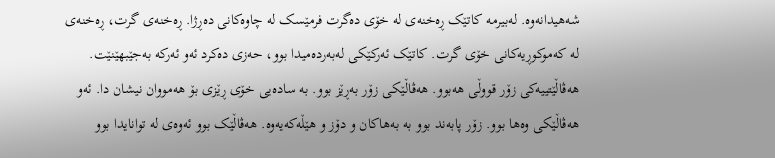شەهیدانەوە. لەبیرمە کاتێک ڕەخنەی لە خۆی دەگرت فرمێسک لە چاوەکانی دەڕژا. ڕەخنەی گرت، ڕەخنەی لە کەموکوڕیەکانی خۆی گرت. کاتێک ئەرکێکی لەبەردەمیدا بوو، حەزی دەکرد ئەو ئەرکە بەجێبهێنێت. هەڤاڵێتییەکی زۆر قووڵی هەبوو. هەڤاڵێکی زۆر بەڕێز بوو. بە سادەیی خۆی ڕێزی بۆ هەمووان نیشان دا. ئەو هەڤاڵێکی وەها بوو. زۆر پابەند بوو بە بەهاکان و دۆز و هێڵەکەیەوە. هەڤاڵێک بوو ئەوەی لە توانایدا بوو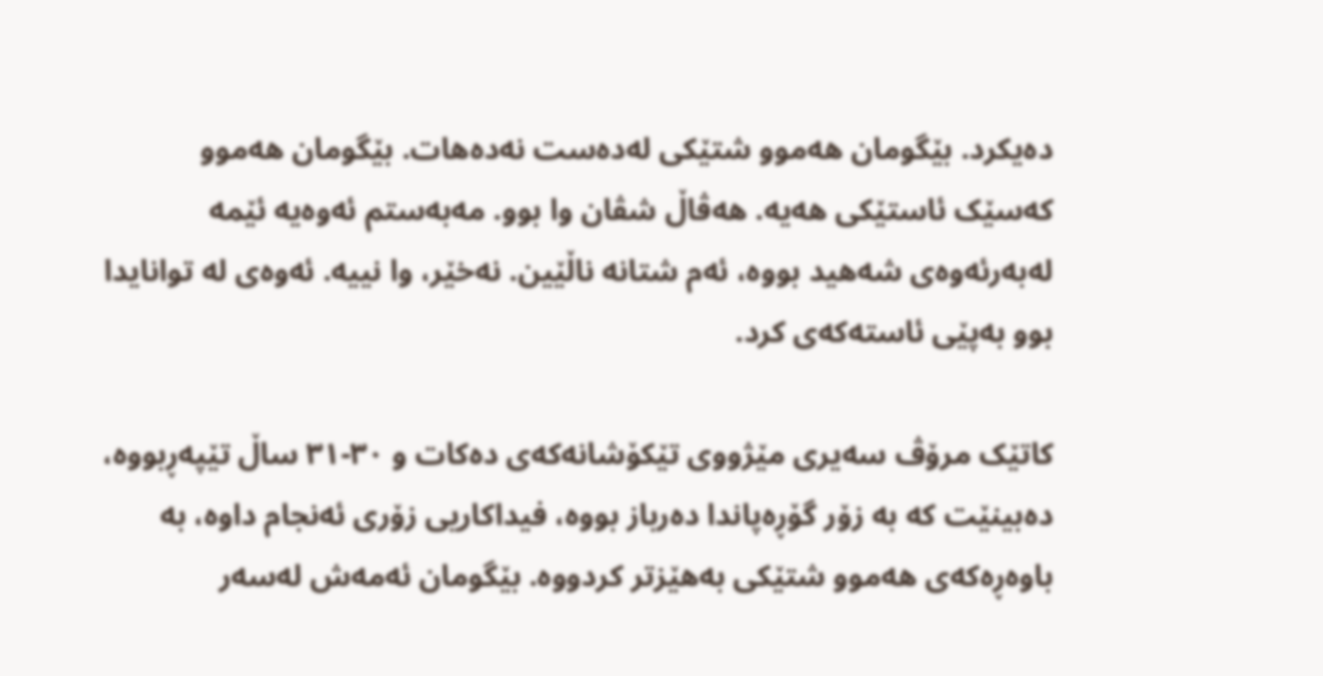دەیکرد. بێگومان هەموو شتێکی لەدەست نەدەهات. بێگومان هەموو کەسێک ئاستێکی هەیە. هەڤاڵ شڤان وا بوو. مەبەستم ئەوەیە ئێمە لەبەرئەوەی شەهید بووە، ئەم شتانە ناڵێین. نەخێر، وا نییە. ئەوەی لە توانایدا بوو بەپێی ئاستەکەی کرد.

کاتێک مرۆڤ سەیری مێژووی تێکۆشانەکەی دەکات و ٣٠-٣١ ساڵ تێپەڕبووە، دەبینێت کە بە زۆر گۆڕەپاندا دەرباز بووە، فیداکاریی زۆری ئەنجام داوە، بە باوەڕەکەی هەموو شتێکی بەهێزتر کردووە. بێگومان ئەمەش لەسەر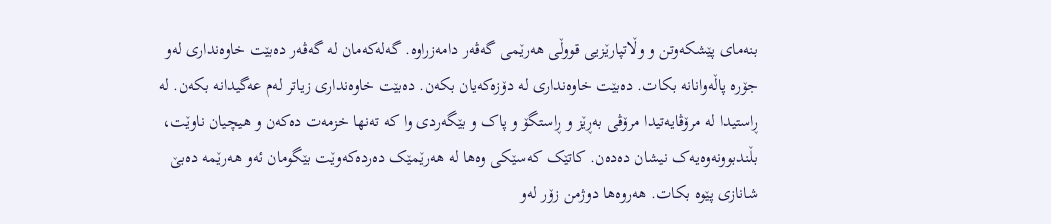بنەمای پێشکەوتن و وڵاتپارێزیی قووڵی هەرێمی گەڤەر دامەزراوە. گەلەکەمان لە گەڤەر دەبێت خاوەنداری لەو جۆرە پاڵەوانانە بکات. دەبێت خاوەنداری لە دۆزەکەیان بکەن. دەبێت خاوەنداری زیاتر لەم عەگیدانە بکەن. لە ڕاستیدا لە مرۆڤایەتیدا مرۆڤی بەڕێز و ڕاستگۆ و پاک و بێگەردی وا کە تەنها خزمەت دەکەن و هیچیان ناوێت، بڵندبوونەوەیەک نیشان دەدەن. کاتێک کەسێکی وەها لە هەرێمێک دەردەکەوێت بێگومان ئەو هەرێمە دەبێ شانازی پێوە بکات. هەروەها دوژمن زۆر لەو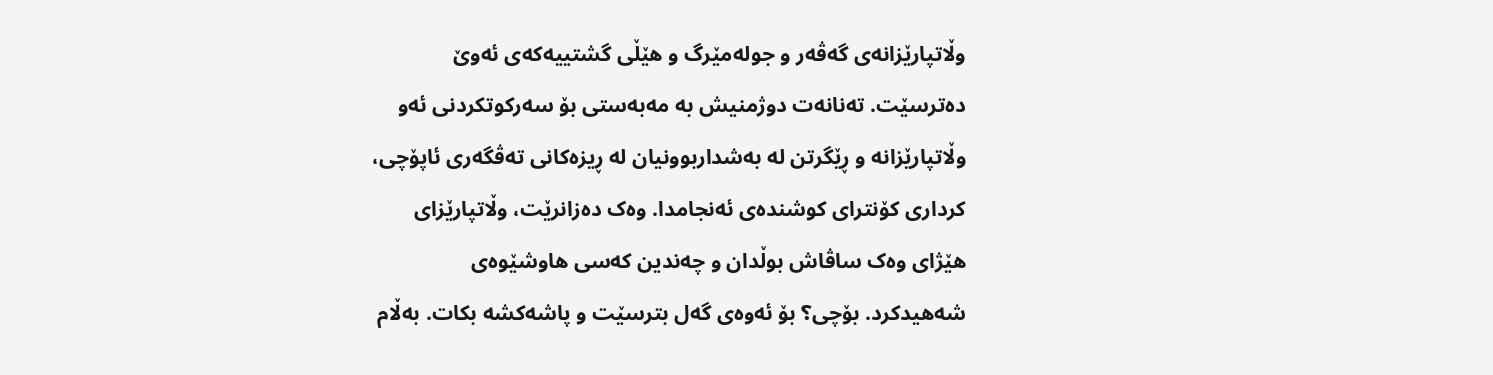وڵاتپارێزانەی گەڤەر و جولەمێرگ و هێڵی گشتییەکەی ئەوێ دەترسێت. تەنانەت دوژمنیش بە مەبەستی بۆ سەرکوتکردنی ئەو وڵاتپارێزانە و ڕێگرتن لە بەشداربوونیان لە ڕیزەکانی تەڤگەری ئاپۆچی، کرداری کۆنترای کوشندەی ئەنجامدا. وەک دەزانرێت، وڵاتپارێزای هێژای وەک ساڤاش بوڵدان و چەندین کەسی هاوشێوەی شەهیدکرد. بۆچی؟ بۆ ئەوەی گەل بترسێت و پاشەکشە بکات. بەڵام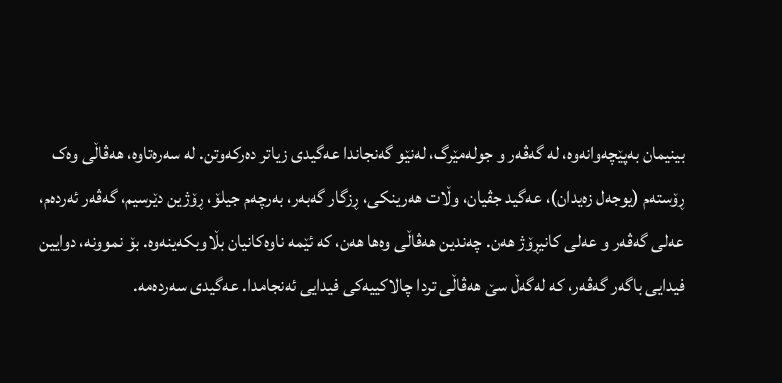بینیمان بەپێچەوانەوە، لە گەڤەر و جولەمێرگ، لەنێو گەنجاندا عەگیدی زیاتر دەرکەوتن. لە سەرەتاوە، هەڤاڵی وەک ڕۆستەم (یوجەل زەیدان)، عەگید جڤیان، وڵات هەرینکی، ڕزگار گەبەر، بەرچەم جیلۆ، ڕۆژین دێرسیم، گەڤەر ئەردەم، عەلی گەڤەر و عەلی کانیڕۆژ هەن. چەندین هەڤاڵی وەها هەن، کە ئێمە ناوەکانیان بڵاوبکەینەوە. بۆ نموونە، دوایین فیدایی باگەر گەڤەر، کە لەگەڵ سێ هەڤاڵی تردا چالاکییەکی فیدایی ئەنجامدا. عەگیدی سەردەمە.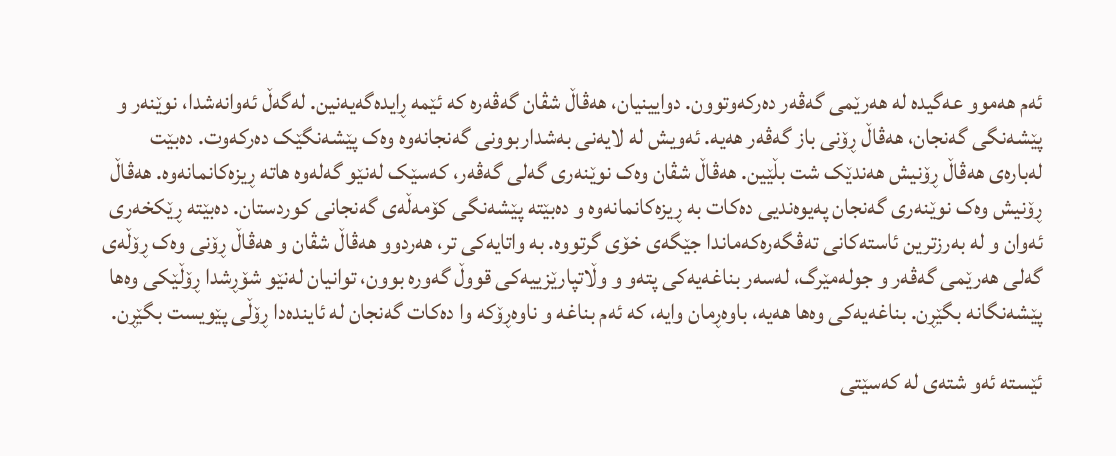ئەم هەموو عەگیدە لە هەرێمی گەڤەر دەرکەوتوون. دوایینیان، هەڤاڵ شڤان گەڤەرە کە ئێمە ڕایدەگەیەنین. لەگەڵ ئەوانەشدا، نوێنەر و پێشەنگی گەنجان، هەڤاڵ ڕۆنی باز گەڤەر هەیە. ئەویش لە لایەنی بەشداربوونی گەنجانەوە وەک پێشەنگێک دەرکەوت. دەبێت لەبارەی هەڤاڵ ڕۆنیش هەندێک شت بڵێین. هەڤاڵ شڤان وەک نوێنەری گەلی گەڤەر، کەسێک لەنێو گەلەوە هاتە ڕیزەکانمانەوە. هەڤاڵ ڕۆنیش وەک نوێنەری گەنجان پەیوەندیی دەکات بە ڕیزەکانمانەوە و دەبێتە پێشەنگی کۆمەڵەی گەنجانی کوردستان. دەبێتە ڕێکخەری ئەوان و لە بەرزترین ئاستەکانی تەڤگەرەکەماندا جێگەی خۆی گرتووە. بە واتایەکی تر، هەردوو هەڤاڵ شڤان و هەڤاڵ ڕۆنی وەک ڕۆڵەی گەلی هەرێمی گەڤەر و جولەمێرگ، لەسەر بناغەیەکی پتەو و وڵاتپارێزییەکی قووڵ گەورە بوون، توانیان لەنێو شۆڕشدا ڕۆڵێکی وەها پێشەنگانە بگێڕن. بناغەیەکی وەها هەیە، باوەڕمان وایە، کە ئەم بناغە و ناوەڕۆکە وا دەکات گەنجان لە ئایندەدا ڕۆڵی پێویست بگێڕن.

ئێستە ئەو شتەی لە کەسێتی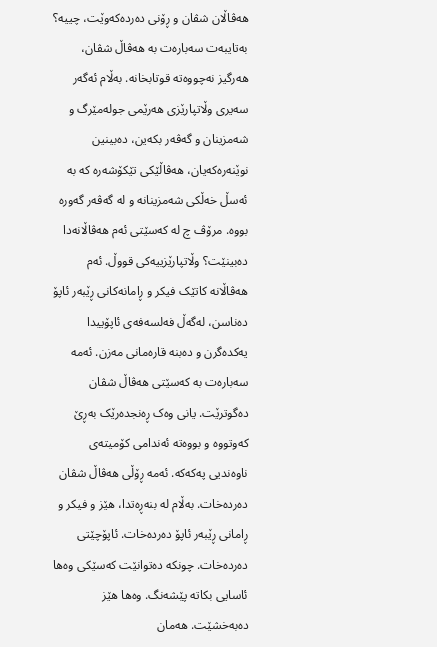هەڤاڵان شڤان و ڕۆنی دەردەکەوێت، چییە؟ بەتایبەت سەبارەت بە هەڤاڵ شڤان، هەرگیز نەچووەتە قوتابخانە. بەڵام ئەگەر سەیری وڵاتپارێزی هەرێمی جولەمێرگ و شەمزینان و گەڤەر بکەین، دەبینین نوێنەرەکەیان، هەڤاڵێکی تێکۆشەرە کە بە ئەسڵ خەڵکی شەمزینانە و لە گەڤەر گەورە بووە. مرۆڤ چ لە کەسێتی ئەم هەڤاڵانەدا دەبینێت؟ وڵاتپارێزییەکی قووڵ. ئەم هەڤاڵانە کاتێک فیکر و ڕامانەکانی ڕێبەر ئاپۆ دەناسن، لەگەڵ فەلسەفەی ئاپۆییدا یەکدەگرن و دەبنە قارەمانی مەزن. ئەمە سەبارەت بە کەسێتی هەڤاڵ شڤان دەگوترێت. یانی وەک ڕەنجدەرێک بەڕێ کەوتووە و بووەتە ئەندامی کۆمیتەی ناوەندیی پەکەکە. ئەمە ڕۆڵی هەڤاڵ شڤان دەردەخات. بەڵام لە بنەڕەتدا، هێز و فیکر و ڕامانی ڕێبەر ئاپۆ دەردەخات. ئاپۆچێتی دەردەخات. چونکە دەتوانێت کەسێکی وەها ئاسایی بکاتە پێشەنگ. وەها هێز دەبەخشێت. هەمان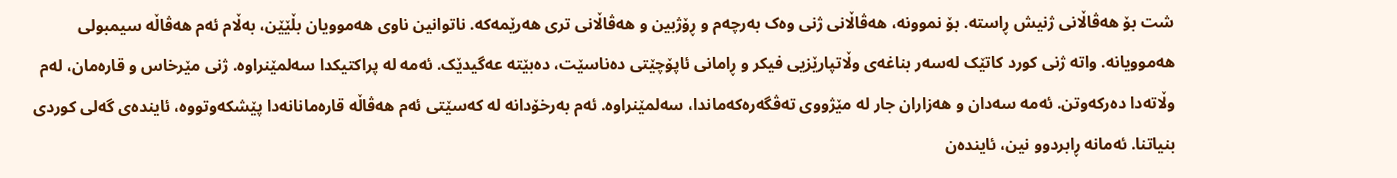شت بۆ هەڤاڵانی ژنیش ڕاستە. بۆ نموونە، هەڤاڵانی ژنی وەک بەرچەم و ڕۆژبین و هەڤاڵانی تری هەرێمەکە. ناتوانین ناوی هەموویان بڵێێن، بەڵام ئەم هەڤاڵە سیمبولی هەموویانە. واتە ژنی کورد کاتێک لەسەر بناغەی وڵاتپارێزیی فیکر و ڕامانی ئاپۆچێتی دەناسێت، دەبێتە عەگیدێک. ئەمە لە پراکتیکدا سەلمێنراوە. ژنی مێرخاس و قارەمان، لەم وڵاتەدا دەرکەوتن. ئەمە سەدان و هەزاران جار لە مێژووی تەڤگەرەکەماندا، سەلمێنراوە. ئەم بەرخۆدانە لە کەسێتی ئەم هەڤاڵە قارەمانانەدا پێشکەوتووە، ئایندەی گەلی کوردی بنیاتنا. ئەمانە ڕابردوو نین، ئایندەن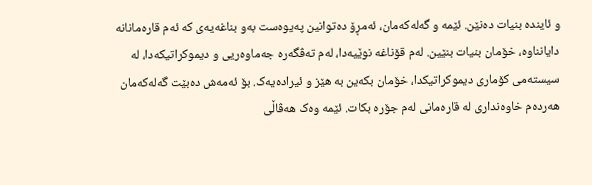و ئایندە بنیات دەنێن. ئێمە و گەلەکەمان، ئەمڕۆ دەتوانین پەیوەست بەو بناغەیەی کە ئەم قارەمانانە دایانناوە، خۆمان بنیات بنێین. لەم قۆناغە نوێیەدا، لەم تەڤگەرە جەماوەریی و دیموکراتیکەدا، لە سیستەمی کۆماری دیموکراتیکدا، خۆمان بکەین بە هێز و ئیرادەیەک. بۆ ئەمەش دەبێت گەلەکەمان هەردەم خاوەنداری لە قارەمانی لەم جۆرە بکات. ئێمە وەک هەڤاڵی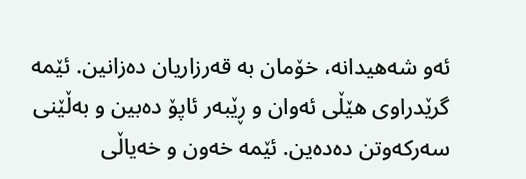ئەو شەهیدانە، خۆمان بە قەرزاریان دەزانین. ئێمە گرێدراوی هێڵی ئەوان و ڕێبەر ئاپۆ دەبین و بەڵێنی سەرکەوتن دەدەین. ئێمە خەون و خەیاڵی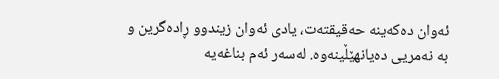ئەوان دەکەینە حەقیقتەت، یادی ئەوان زیندوو ڕادەگرین و بە نەمریی دەیانهێڵینەوە. لەسەر ئەم بناغەیە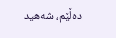دەڵێم، شەهید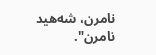نامرن، شەهید نامرن".